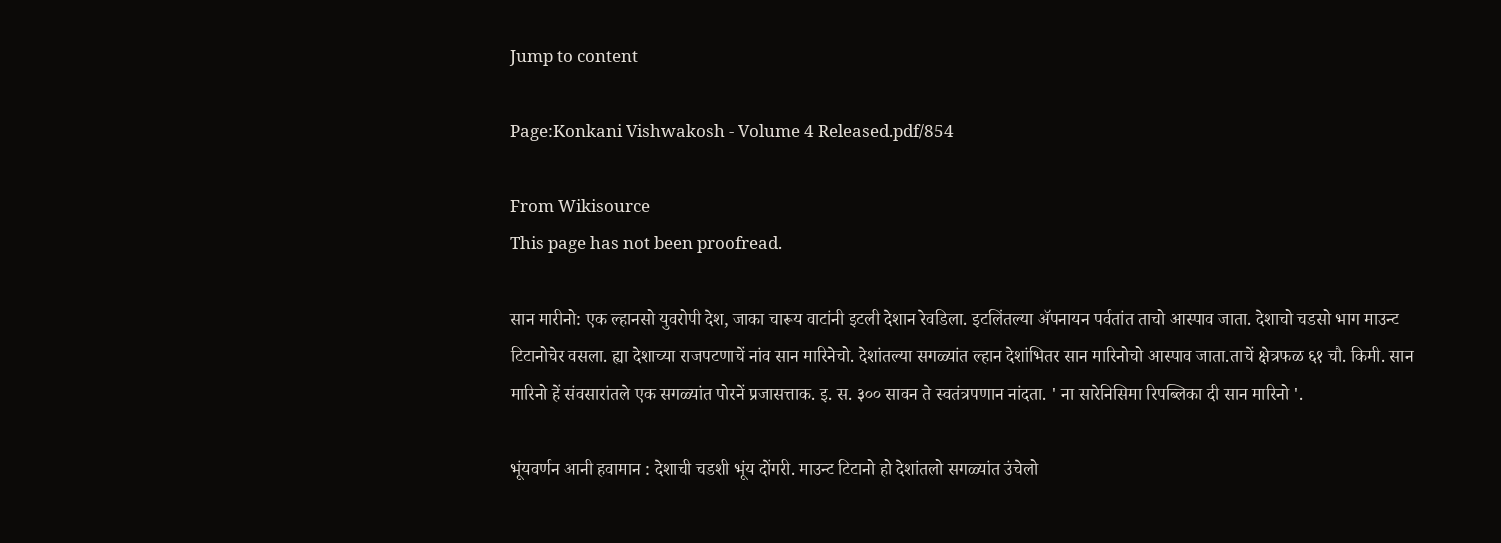Jump to content

Page:Konkani Vishwakosh - Volume 4 Released.pdf/854

From Wikisource
This page has not been proofread.

सान मारीनो: एक ल्हानसो युवरोपी देश, जाका चारूय वाटांनी इटली देशान रेवडिला. इटलिंतल्या ॲपनायन पर्वतांत ताचो आस्पाव जाता. देशाचो चडसो भाग माउन्ट टिटानोचेर वसला. ह्या देशाच्या राजपटणाचें नांव सान मारिनेचो. देशांतल्या सगळ्यांत ल्हान देशांभितर सान मारिनोचो आस्पाव जाता.ताचें क्षेत्रफळ ६१ चौ. किमी. सान मारिनो हें संवसारांतले एक सगळ्यांत पोरनें प्रजासत्ताक. इ. स. ३०० सावन ते स्वतंत्रपणान नांदता. ' ना सारेनिसिमा रिपब्लिका दी सान मारिनो '.

भूंयवर्णन आनी हवामान : देशाची चडशी भूंय दोंगरी. माउन्ट टिटानो हो देशांतलो सगळ्यांत उंचेलो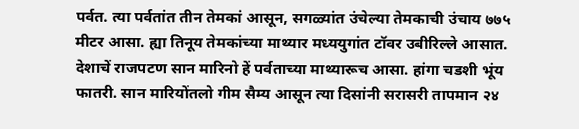पर्वत. त्या पर्वतांत तीन तेमकां आसून, सगळ्यांत उंचेल्या तेमकाची उंचाय ७७५ मीटर आसा. ह्या तिनूय तेमकांच्या माथ्यार मध्ययुगांत टॉवर उबीरिल्ले आसात. देशाचें राजपटण सान मारिनो हें पर्वताच्या माथ्यारूच आसा. हांगा चडशी भूंय फातरी. सान मारियोंतलो गीम सैम्य आसून त्या दिसांनी सरासरी तापमान २४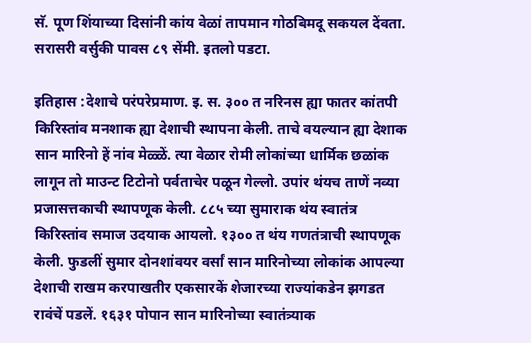सॅ. पूण शिंयाच्या दिसांनी कांय वेळां तापमान गोठबिमदू सकयल देंवता. सरासरी वर्सुकी पावस ८९ सेंमी. इतलो पडटा.

इतिहास :देशाचे परंपरेप्रमाण. इ. स. ३०० त नरिनस ह्या फातर कांतपी किरिस्तांव मनशाक ह्या देशाची स्थापना केली. ताचे वयल्यान ह्या देशाक सान मारिनो हें नांव मेळ्ळें. त्या वेळार रोमी लोकांच्या धार्मिक छळांक लागून तो माउन्ट टिटोनो पर्वताचेर पळून गेल्लो. उपांर थंयच ताणें नव्या प्रजासत्तकाची स्थापणूक केली. ८८५ च्या सुमाराक थंय स्वातंत्र किरिस्तांव समाज उदयाक आयलो. १३०० त थंय गणतंत्राची स्थापणूक केली. फुडलीं सुमार दोनशांवयर वर्सां सान मारिनोच्या लोकांक आपल्या देशाची राखम करपाखतीर एकसारकें शेजारच्या राज्यांकडेन झगडत रावंचें पडलें. १६३१ पोपान सान मारिनोच्या स्वातंत्र्याक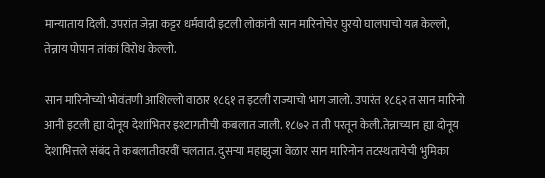मान्याताय दिली. उपरांत जेन्ना कट्टर धर्मवादी इटली लोकांनी सान मारिनोचेर घुरयो घालपाचो यत्न केल्लो, तेन्नाय पोपान तांकां विरोध केल्लो.

सान मारिनोच्यो भोवंतणी आशिल्लो वाठार १८६१ त इटली राज्याचो भाग जालो. उपारंत १८६२ त सान मारिनो आनी इटली ह्या दोनूय देशांभितर इश्टागतीची कबलात जाली. १८७२ त ती परतून केली.तेन्नाच्यान ह्या दोनूय देशाभित्तले संबंद ते कबलातीवरवीं चलतात. दुसऱ्या महाझुजा वेळार सान मारिनोन तटस्थतायेची भुमिका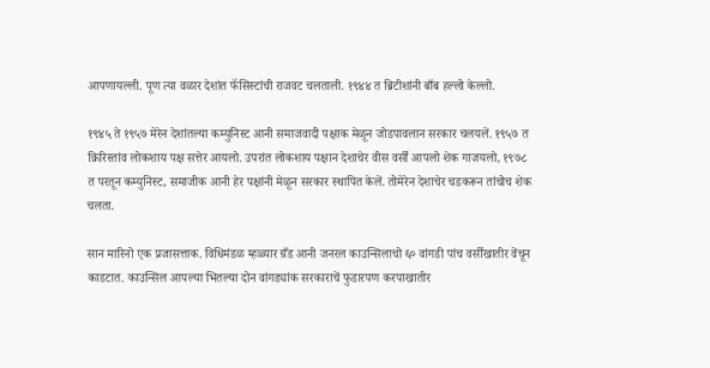आपणायल्ली. पूण त्या वळार देशांत फॅसिस्टांची राजवट चलताली. १९४४ त ब्रिटीशांनी बाँब हल्लो केल्लो.

१९४५ ते १९५७ मेरेन देशांतल्या कम्युनिस्ट आनी समाजवादी पक्षाक मेळून जोडपावलान सरकार चलयलें. १९५७ त क्रिरिस्तांव लोकशाय पक्ष सत्तेर आयलो. उपरांत लोकशाय पक्षान देशाचेर वीस वर्सीं आपलो शेक गाजयलो, १९७८ त परतून कम्युनिस्ट, समाजीक आनी हेर पक्षांनी मेळून सरकार स्थापित केलें. तोमेरेन देशाचेर चडकरून तांचोच शेक चलता.

सान मारिनो एक प्रजासत्ताक. विधिमंडळ म्हळ्यार ग्रँड आनी जनरल काउन्सिलाचो ६० वांगडी पांच वर्सींखातीर वेंचून काडटात. काउन्सिल आपल्या भितल्या दोन वांगड्यांक सरकाराचें फुडारपण करपाखातीर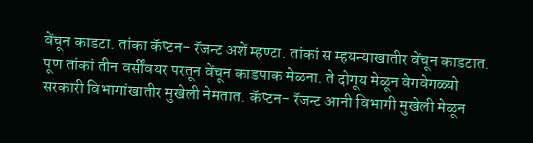वेंचून काडटा. तांका कॅप्टन- रॅजन्ट अशें म्हण्टा. तांकां स म्हयन्याखातीर वेंचून काडटात. पूण तांकां तीन वर्सींवयर परतून वेंचून काडपाक मेळना. ते दोगूय मेळून वेगवेगळ्यो सरकारी विभागांखातीर मुखेली नेमतात. कॅप्टन- रॅजन्ट आनी विभागी मुखेली मेळून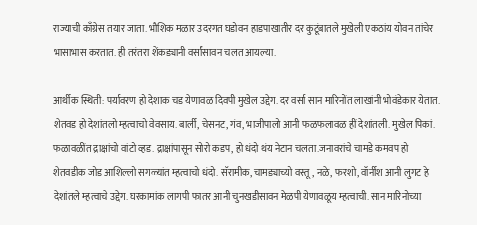राज्याची काँग्रेस तयार जाता. भौशिक मळार उदरगत घडोवन हाडपाखातीर दर कुटूंबातले मुखेली एकठांय योवन तांचेर भासाभास करतात. ही तरंतरा शेंकड्यानी वर्सांसावन चलत आयल्या.

आर्थीक स्थिती: पर्यावरण हो देशाक चड येणावळ दिवपी मुखेल उद्देग. दर वर्सा सान मारिनोंत लाखांनी भोवंडेकार येतात. शेतवड हो देशांतलो म्हत्वाचो वेवसाय. बार्ली, चेसनट, गंव, भाजीपालो आनी फळफलावळ हीं देशांतली. मुखेल पिकां. फळावळींत द्राक्षांचो वांटो व्हड. द्राक्षांपासून सोरो कडप, हो धंदो थंय नेटान चलता.जनावरांचे चामडे कमवप हो शेतवडीक जोड आशिल्लो सगळ्यांत म्हत्वाचो धंदो. सॅरामीक, चामड्याच्यो वस्तू, नळे, फरशो, वॉर्नीश आनी लुगट हे देशांतले म्हत्वाचे उद्देग. घरकामांक लागपी फातर आनी चुनखडीसावन मेळपी येणावळूय म्हत्वाची. सान मारिनोच्या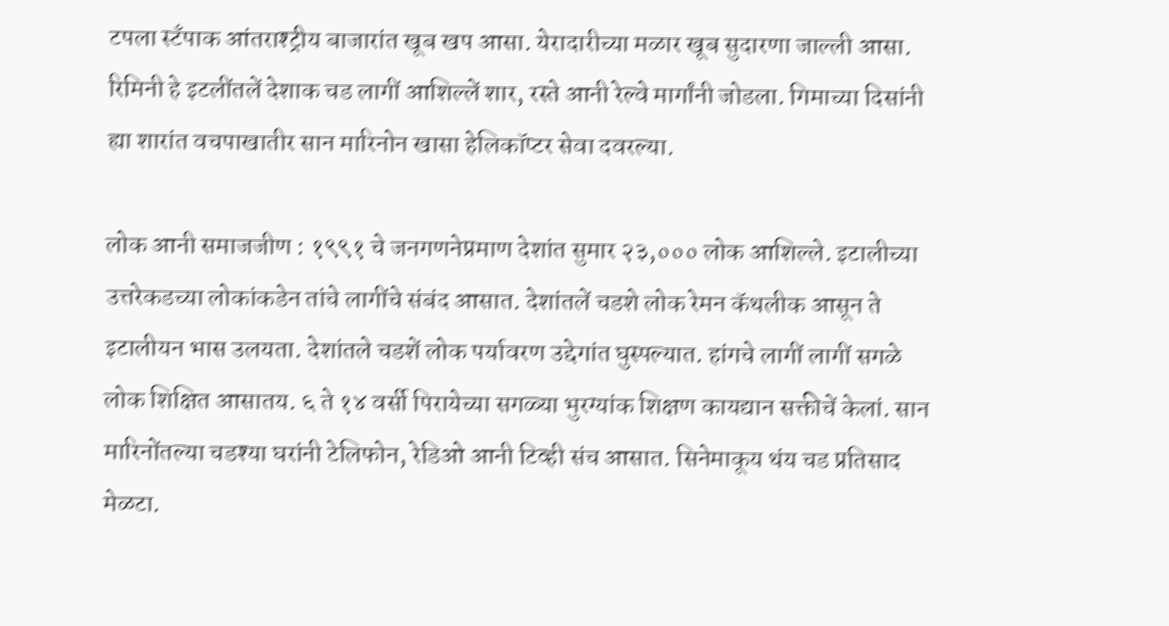टपला स्टँपाक आंतराश्ट्रीय बाजारांत खूब खप आसा. येरादारीच्या मळार खूब सुदारणा जाल्ली आसा. रिमिनी हे इटलींतलें देशाक चड लागीं आशिल्लें शार, रस्ते आनी रेल्वे मार्गांनी जोडला. गिमाच्या दिसांनी ह्या शारांत वचपाखातीर सान मारिनोन खासा हेलिकॉप्टर सेवा दवरल्या.

लोक आनी समाजजीण : १९९१ चे जनगणनेप्रमाण देशांत सुमार २३,००० लोक आशिल्ले. इटालीच्या उत्तरेकडच्या लोकांकडेन तांचे लागींचे संबंद आसात. देशांतलें चडशे लोक रेमन कॅथलीक आसून ते इटालीयन भास उलयता. देशांतले चडशें लोक पर्यावरण उद्देगांत घुस्पल्यात. हांगचे लागीं लागीं सगळे लोक शिक्षित आसातय. ६ ते १४ वर्सी पिरायेच्या सगळ्या भुरग्यांक शिक्षण कायद्यान सक्तीचें केलां. सान मारिनोंतल्या चडश्या घरांनी टेलिफोन, रेडिओ आनी टिव्ही संच आसात. सिनेमाकूय थंय चड प्रतिसाद मेळटा.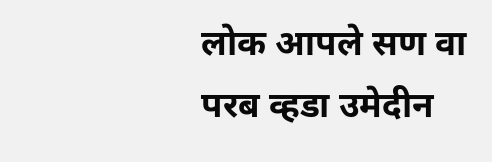लोक आपले सण वा परब व्हडा उमेदीन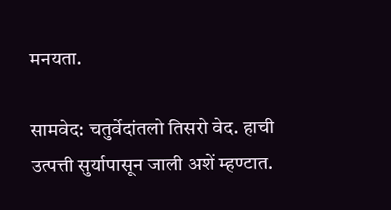मनयता.

सामवेद: चतुर्वेदांतलो तिसरो वेद. हाची उत्पत्ती सुर्यापासून जाली अशें म्हण्टात.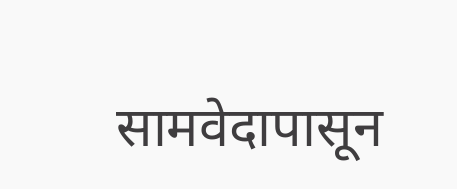सामवेदापासून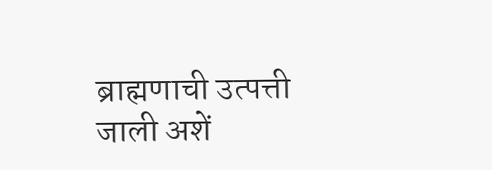ब्राह्मणाची उत्पत्ती जाली अशें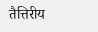तैत्तिरीय